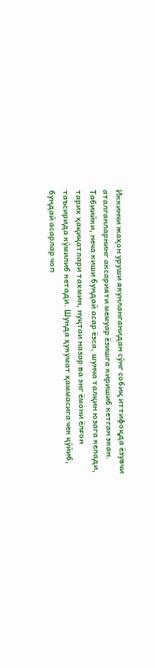Иккинчи жаҳон уруши якунланганидан сўнг собиқ иттифоқда ёзувчи аталганларнинг аксарияти мемуар ёзишга киришиб кетган экан. Табиийки, неча киши бундай асар ёзса, шунча талқин юзага келади, тарих ҳақиқатлари тахмин, нуқтаи назар ва энг ёмони ёлғон таъсирида кўмилиб кетади. Шунда ҳукумат ҳаммасига чек қўйиб, бундай асарлар чоп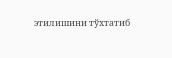этилишини тўхтатиб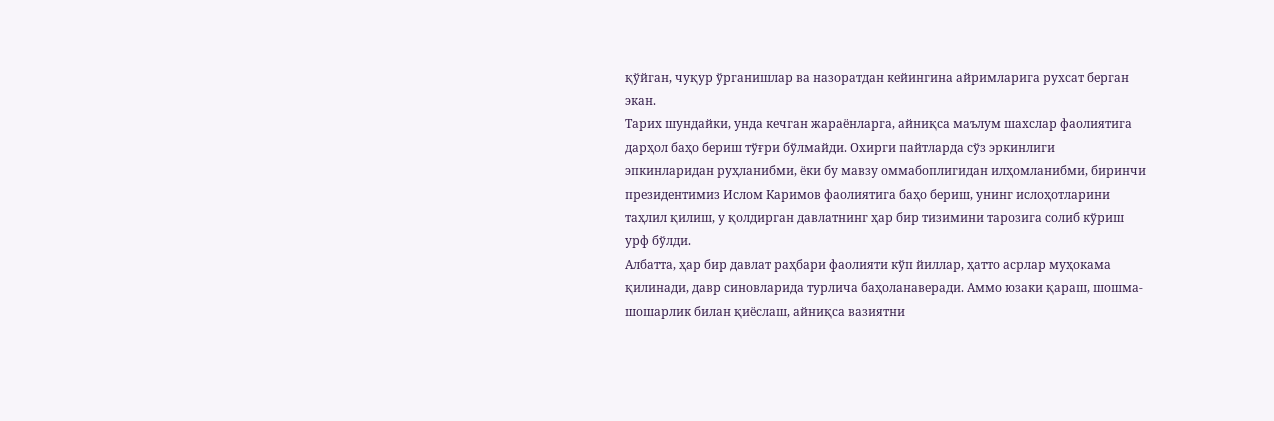қўйган, чуқур ўрганишлар ва назоратдан кейингина айримларига рухсат берган экан.
Тарих шундайки, унда кечган жараёнларга, айниқса маълум шахслар фаолиятига дарҳол баҳо бериш тўғри бўлмайди. Охирги пайтларда сўз эркинлиги эпкинларидан руҳланибми, ёки бу мавзу оммабоплигидан илҳомланибми, биринчи президентимиз Ислом Каримов фаолиятига баҳо бериш, унинг ислоҳотларини таҳлил қилиш, у қолдирган давлатнинг ҳар бир тизимини тарозига солиб кўриш урф бўлди.
Албатта, ҳар бир давлат раҳбари фаолияти кўп йиллар, ҳатто асрлар муҳокама қилинади, давр синовларида турлича баҳоланаверади. Аммо юзаки қараш, шошма- шошарлик билан қиёслаш, айниқса вазиятни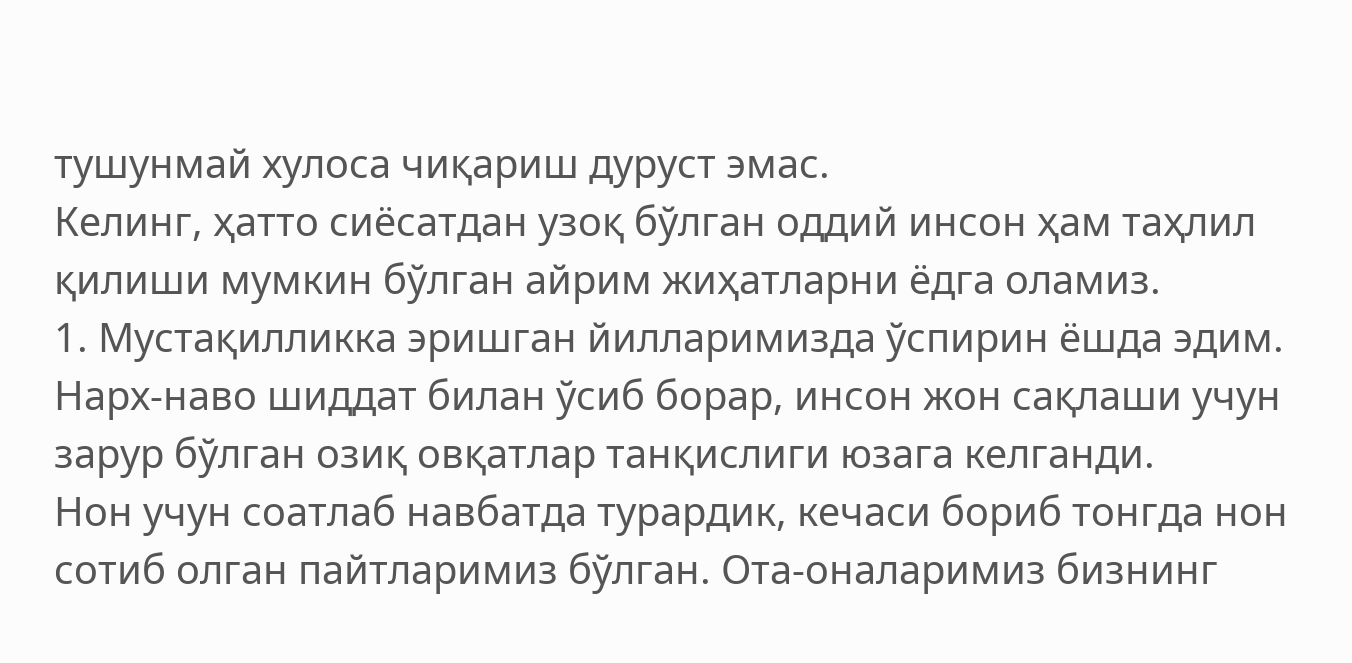тушунмай хулоса чиқариш дуруст эмас.
Келинг, ҳатто сиёсатдан узоқ бўлган оддий инсон ҳам таҳлил қилиши мумкин бўлган айрим жиҳатларни ёдга оламиз.
1. Мустақилликка эришган йилларимизда ўспирин ёшда эдим. Нарх-наво шиддат билан ўсиб борар, инсон жон сақлаши учун зарур бўлган озиқ овқатлар танқислиги юзага келганди.
Нон учун соатлаб навбатда турардик, кечаси бориб тонгда нон сотиб олган пайтларимиз бўлган. Ота-оналаримиз бизнинг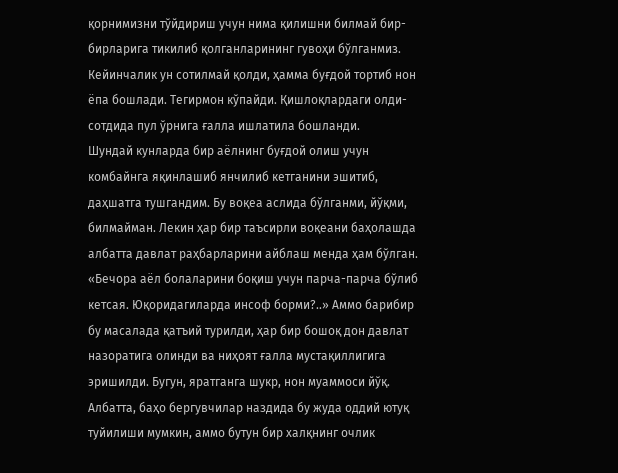қорнимизни тўйдириш учун нима қилишни билмай бир-бирларига тикилиб қолганларининг гувоҳи бўлганмиз. Кейинчалик ун сотилмай қолди, ҳамма буғдой тортиб нон ёпа бошлади. Тегирмон кўпайди. Қишлоқлардаги олди-сотдида пул ўрнига ғалла ишлатила бошланди.
Шундай кунларда бир аёлнинг буғдой олиш учун комбайнга яқинлашиб янчилиб кетганини эшитиб, даҳшатга тушгандим. Бу воқеа аслида бўлганми, йўқми, билмайман. Лекин ҳар бир таъсирли воқеани баҳолашда албатта давлат раҳбарларини айблаш менда ҳам бўлган. «Бечора аёл болаларини боқиш учун парча-парча бўлиб кетсая. Юқоридагиларда инсоф борми?..» Аммо барибир бу масалада қатъий турилди, ҳар бир бошоқ дон давлат назоратига олинди ва ниҳоят ғалла мустақиллигига эришилди. Бугун, яратганга шукр, нон муаммоси йўқ. Албатта, баҳо бергувчилар наздида бу жуда оддий ютуқ туйилиши мумкин, аммо бутун бир халқнинг очлик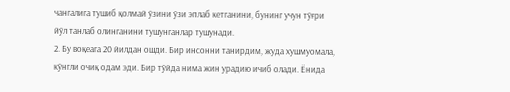чангалига тушиб қолмай ўзини ўзи эплаб кетганини, бунинг учун тўғри йўл танлаб олинганини тушунганлар тушунади.
2. Бу воқеага 20 йилдан ошди. Бир инсонни танирдим, жуда хушмуомала, кўнгли очиқ одам эди. Бир тўйда нима жин урадию ичиб олади. Ёнида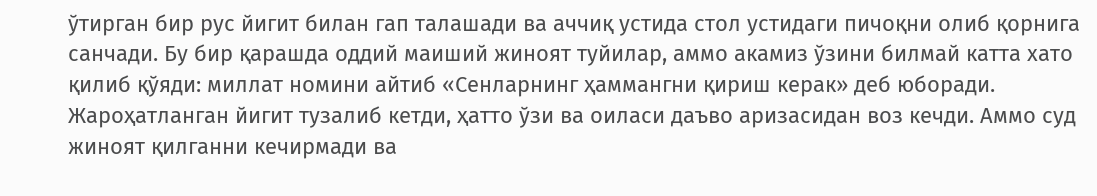ўтирган бир рус йигит билан гап талашади ва аччиқ устида стол устидаги пичоқни олиб қорнига санчади. Бу бир қарашда оддий маиший жиноят туйилар, аммо акамиз ўзини билмай катта хато қилиб қўяди: миллат номини айтиб «Сенларнинг ҳаммангни қириш керак» деб юборади. Жароҳатланган йигит тузалиб кетди, ҳатто ўзи ва оиласи даъво аризасидан воз кечди. Аммо суд жиноят қилганни кечирмади ва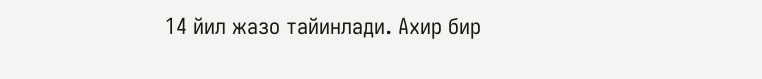14 йил жазо тайинлади. Ахир бир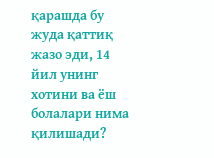қарашда бу жуда қаттиқ жазо эди, 14 йил унинг хотини ва ёш болалари нима қилишади?